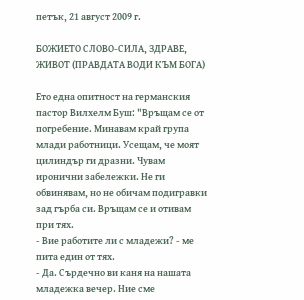петък, 21 август 2009 г.

БОЖИЕТО СЛОВО-СИЛА, ЗДРАВЕ, ЖИВОТ (ПРАВДАТА ВОДИ КЪМ БОГА)

Ето една опитност на германския пастор Вилхелм Буш: "Връщам се от погребение. Минавам край група млади работници. Усещам, че моят цилиндър ги дразни. Чувам иронични забележки. Не ги обвинявам, но не обичам подигравки зад гърба си. Връщам се и отивам при тях.
- Вие работите ли с младежи? - ме пита един от тях.
- Да. Сърдечно ви каня на нашата младежка вечер. Ние сме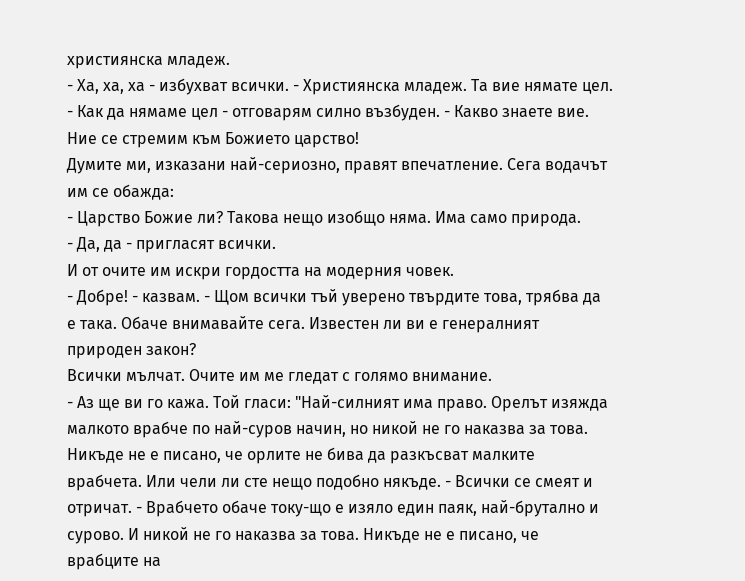християнска младеж.
- Ха, ха, ха - избухват всички. - Християнска младеж. Та вие нямате цел.
- Как да нямаме цел - отговарям силно възбуден. - Какво знаете вие. Ние се стремим към Божието царство!
Думите ми, изказани най-сериозно, правят впечатление. Сега водачът им се обажда:
- Царство Божие ли? Такова нещо изобщо няма. Има само природа.
- Да, да - пригласят всички.
И от очите им искри гордостта на модерния човек.
- Добре! - казвам. - Щом всички тъй уверено твърдите това, трябва да е така. Обаче внимавайте сега. Известен ли ви е генералният природен закон?
Всички мълчат. Очите им ме гледат с голямо внимание.
- Аз ще ви го кажа. Той гласи: "Най-силният има право. Орелът изяжда малкото врабче по най-суров начин, но никой не го наказва за това. Никъде не е писано, че орлите не бива да разкъсват малките врабчета. Или чели ли сте нещо подобно някъде. - Всички се смеят и отричат. - Врабчето обаче току-що е изяло един паяк, най-брутално и сурово. И никой не го наказва за това. Никъде не е писано, че врабците на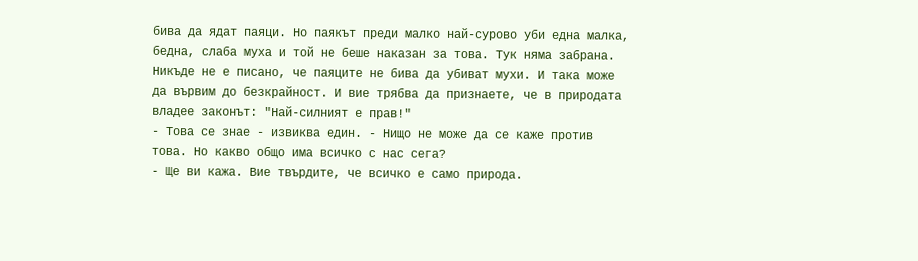бива да ядат паяци. Но паякът преди малко най-сурово уби една малка, бедна, слаба муха и той не беше наказан за това. Тук няма забрана. Никъде не е писано, че паяците не бива да убиват мухи. И така може да вървим до безкрайност. И вие трябва да признаете, че в природата владее законът: "Най-силният е прав!"
- Това се знае - извиква един. - Нищо не може да се каже против това. Но какво общо има всичко с нас сега?
- Ще ви кажа. Вие твърдите, че всичко е само природа.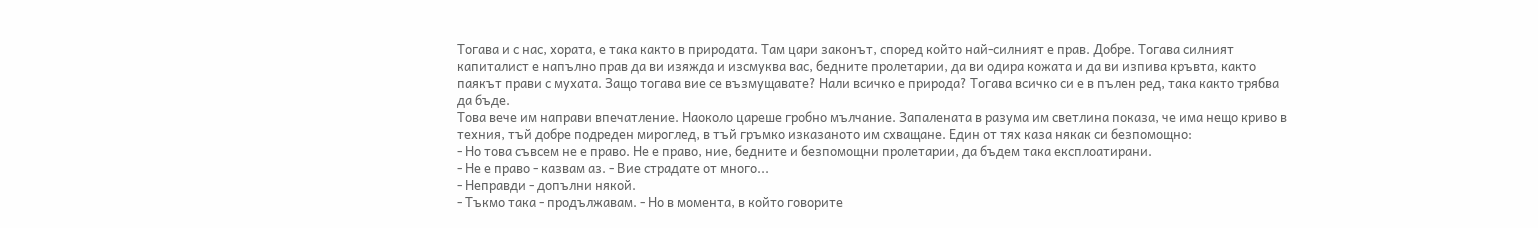Тогава и с нас, хората, е така както в природата. Там цари законът, според който най-силният е прав. Добре. Тогава силният капиталист е напълно прав да ви изяжда и изсмуква вас, бедните пролетарии, да ви одира кожата и да ви изпива кръвта, както паякът прави с мухата. Защо тогава вие се възмущавате? Нали всичко е природа? Тогава всичко си е в пълен ред, така както трябва да бъде.
Това вече им направи впечатление. Наоколо цареше гробно мълчание. Запалената в разума им светлина показа, че има нещо криво в техния, тъй добре подреден мироглед, в тъй гръмко изказаното им схващане. Един от тях каза някак си безпомощно:
- Но това съвсем не е право. Не е право, ние, бедните и безпомощни пролетарии, да бъдем така експлоатирани.
- Не е право - казвам аз. - Вие страдате от много...
- Неправди - допълни някой.
- Тъкмо така - продължавам. - Но в момента, в който говорите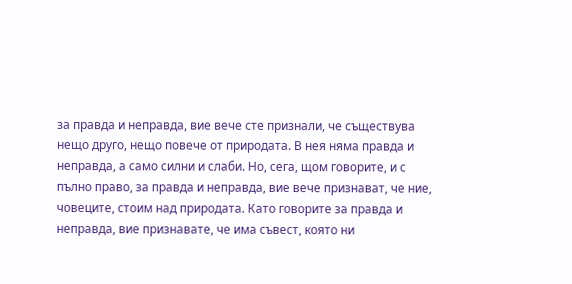за правда и неправда, вие вече сте признали, че съществува нещо друго, нещо повече от природата. В нея няма правда и неправда, а само силни и слаби. Но, сега, щом говорите, и с пълно право, за правда и неправда, вие вече признават, че ние, човеците, стоим над природата. Като говорите за правда и неправда, вие признавате, че има съвест, която ни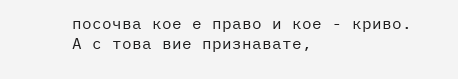посочва кое е право и кое - криво. А с това вие признавате,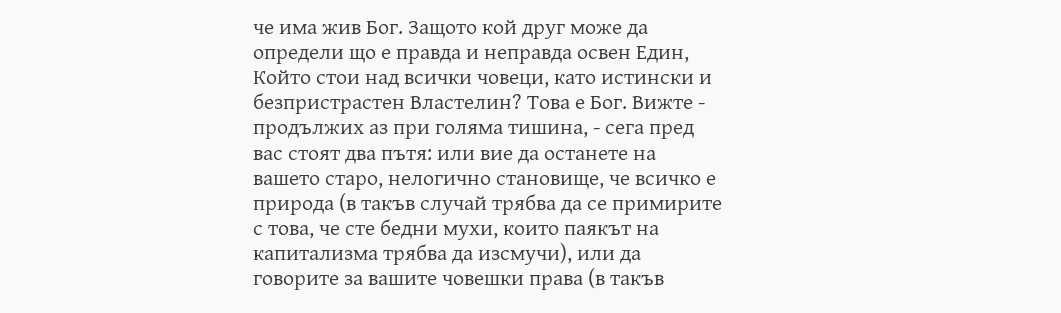че има жив Бог. Защото кой друг може да определи що е правда и неправда освен Един, Който стои над всички човеци, като истински и безпристрастен Властелин? Това е Бог. Вижте - продължих аз при голяма тишина, - сега пред вас стоят два пътя: или вие да останете на вашето старо, нелогично становище, че всичко е природа (в такъв случай трябва да се примирите с това, че сте бедни мухи, които паякът на капитализма трябва да изсмучи), или да говорите за вашите човешки права (в такъв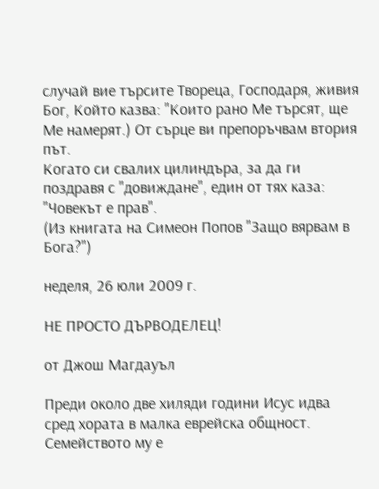случай вие търсите Твореца, Господаря, живия Бог, Който казва: "Които рано Ме търсят, ще Ме намерят.) От сърце ви препоръчвам втория път.
Когато си свалих цилиндъра, за да ги поздравя с "довиждане", един от тях каза: "Човекът е прав".
(Из книгата на Симеон Попов "Защо вярвам в Бога?")

неделя, 26 юли 2009 г.

НЕ ПРОСТО ДЪРВОДЕЛЕЦ!

от Джош Магдауъл

Преди около две хиляди години Исус идва сред хората в малка еврейска общност. Семейството му е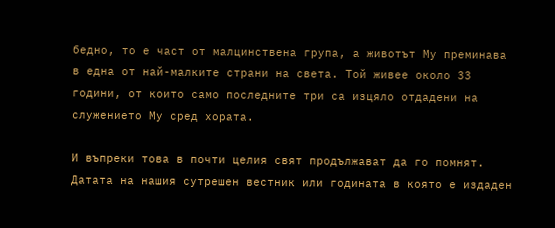бедно, то е част от малцинствена група, а животът Му преминава в една от най-малките страни на света. Той живее около 33 години, от които само последните три са изцяло отдадени на служението Му сред хората.

И въпреки това в почти целия свят продължават да го помнят. Датата на нашия сутрешен вестник или годината в която е издаден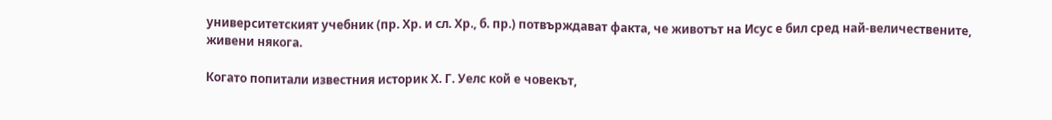университетският учебник (пр. Хр. и сл. Хр., б. пр.) потвърждават факта, че животът на Исус е бил сред най-величествените, живени някога.

Когато попитали известния историк Х. Г. Уелс кой е човекът,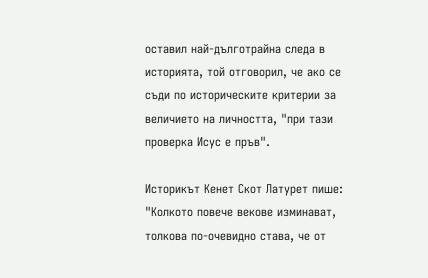оставил най-дълготрайна следа в историята, той отговорил, че ако се съди по историческите критерии за величието на личността, "при тази проверка Исус е пръв".

Историкът Кенет Скот Латурет пише: "Колкото повече векове изминават, толкова по-очевидно става, че от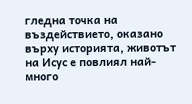гледна точка на въздействието, оказано върху историята, животът на Исус е повлиял най-много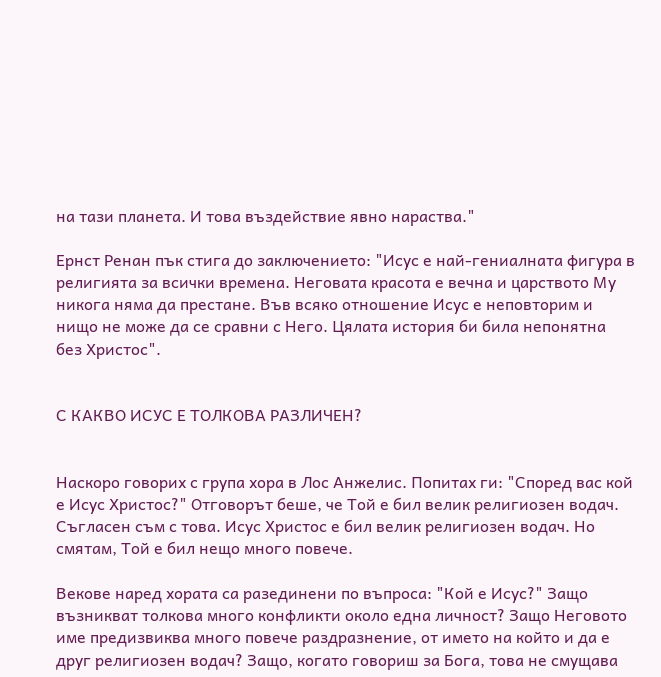на тази планета. И това въздействие явно нараства."

Ернст Ренан пък стига до заключението: "Исус е най-гениалната фигура в религията за всички времена. Неговата красота е вечна и царството Му никога няма да престане. Във всяко отношение Исус е неповторим и нищо не може да се сравни с Него. Цялата история би била непонятна без Христос".


С КАКВО ИСУС Е ТОЛКОВА РАЗЛИЧЕН?


Наскоро говорих с група хора в Лос Анжелис. Попитах ги: "Според вас кой е Исус Христос?" Отговорът беше, че Той е бил велик религиозен водач. Съгласен съм с това. Исус Христос е бил велик религиозен водач. Но смятам, Той е бил нещо много повече.

Векове наред хората са разединени по въпроса: "Кой е Исус?" Защо възникват толкова много конфликти около една личност? Защо Неговото име предизвиква много повече раздразнение, от името на който и да е друг религиозен водач? Защо, когато говориш за Бога, това не смущава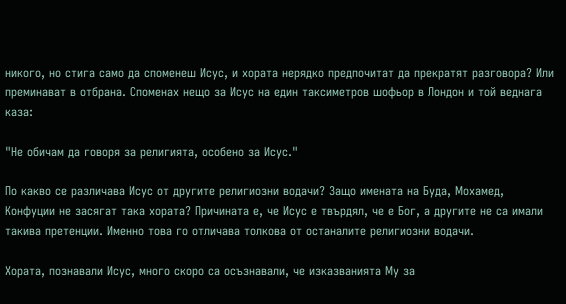никого, но стига само да споменеш Исус, и хората нерядко предпочитат да прекратят разговора? Или преминават в отбрана. Споменах нещо за Исус на един таксиметров шофьор в Лондон и той веднага каза:

"Не обичам да говоря за религията, особено за Исус."

По какво се различава Исус от другите религиозни водачи? Защо имената на Буда, Мохамед, Конфуции не засягат така хората? Причината е, че Исус е твърдял, че е Бог, а другите не са имали такива претенции. Именно това го отличава толкова от останалите религиозни водачи.

Хората, познавали Исус, много скоро са осъзнавали, че изказванията Му за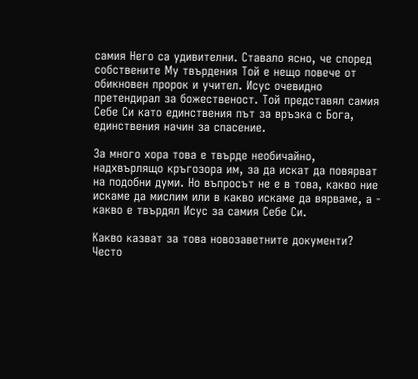самия Него са удивителни. Ставало ясно, че според собствените Му твърдения Той е нещо повече от обикновен пророк и учител. Исус очевидно претендирал за божественост. Той представял самия Себе Си като единствения път за връзка с Бога, единствения начин за спасение.

За много хора това е твърде необичайно, надхвърлящо кръгозора им, за да искат да повярват на подобни думи. Но въпросът не е в това, какво ние искаме да мислим или в какво искаме да вярваме, а - какво е твърдял Исус за самия Себе Си.

Какво казват за това новозаветните документи? Често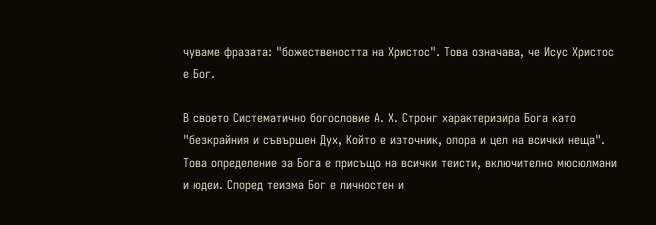чуваме фразата: "божествеността на Христос". Това означава, че Исус Христос е Бог.

В своето Систематично богословие А. Х. Стронг характеризира Бога като "безкрайния и съвършен Дух, Който е източник, опора и цел на всички неща". Това определение за Бога е присъщо на всички теисти, включително мюсюлмани и юдеи. Според теизма Бог е личностен и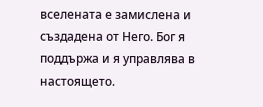вселената е замислена и създадена от Него. Бог я поддържа и я управлява в настоящето.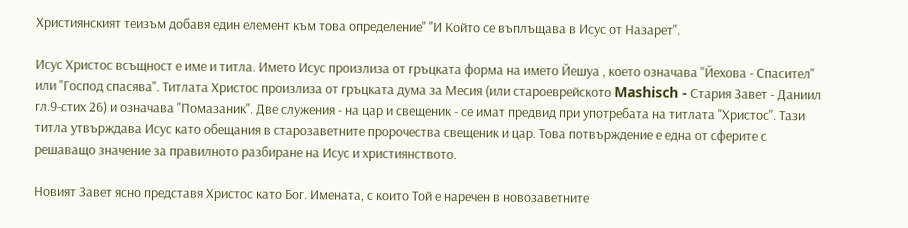Християнският теизъм добавя един елемент към това определение" "И Който се въплъщава в Исус от Назарет".

Исус Христос всъщност е име и титла. Името Исус произлиза от гръцката форма на името Йешуа , което означава "Йехова - Спасител" или "Господ спасява". Титлата Христос произлиза от гръцката дума за Месия (или староеврейското Mashisch - Стария Завет - Даниил гл.9-стих 26) и означава "Помазаник". Две служения - на цар и свещеник - се имат предвид при употребата на титлата "Христос". Тази титла утвърждава Исус като обещания в старозаветните пророчества свещеник и цар. Това потвърждение е една от сферите с решаващо значение за правилното разбиране на Исус и християнството.

Новият Завет ясно представя Христос като Бог. Имената, с които Той е наречен в новозаветните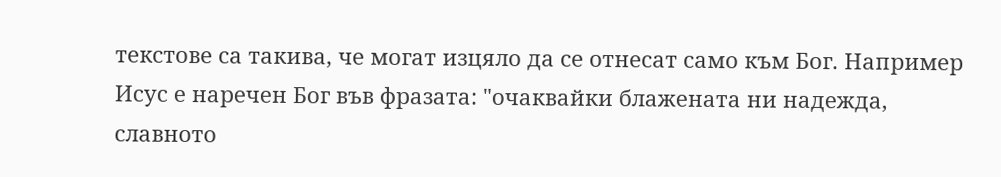текстове са такива, че могат изцяло да се отнесат само към Бог. Например Исус е наречен Бог във фразата: "очаквайки блажената ни надежда, славното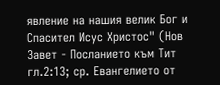явление на нашия велик Бог и Спасител Исус Христос" (Нов Завет - Посланието към Тит гл.2:13; ср. Евангелието от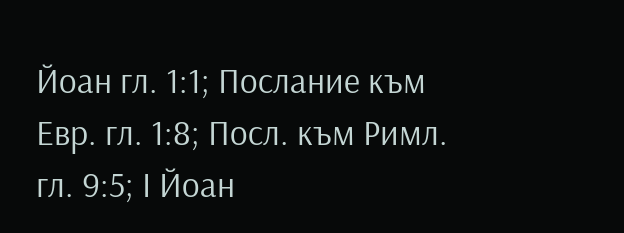Йоан гл. 1:1; Послание към Евр. гл. 1:8; Посл. към Римл. гл. 9:5; І Йоан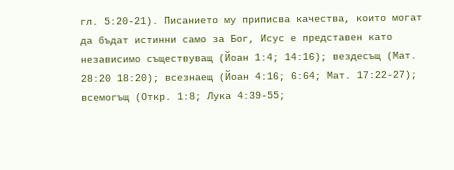гл. 5:20-21). Писанието му приписва качества, които могат да бъдат истинни само за Бог, Исус е представен като независимо съществуващ (Йоан 1:4; 14:16); вездесъщ (Мат. 28:20 18:20); всезнаещ (Йоан 4:16; 6:64; Мат. 17:22-27); всемогъщ (Откр. 1:8; Лука 4:39-55;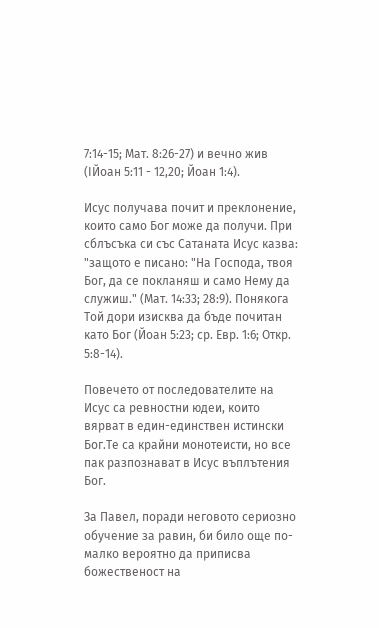7:14-15; Мат. 8:26-27) и вечно жив (ІЙоан 5:11 - 12,20; Йоан 1:4).

Исус получава почит и преклонение, които само Бог може да получи. При сблъсъка си със Сатаната Исус казва: "защото е писано: "На Господа, твоя Бог, да се покланяш и само Нему да служиш." (Мат. 14:33; 28:9). Понякога Той дори изисква да бъде почитан като Бог (Йоан 5:23; ср. Евр. 1:6; Откр. 5:8-14).

Повечето от последователите на Исус са ревностни юдеи, които вярват в един-единствен истински Бог.Те са крайни монотеисти, но все пак разпознават в Исус въплътения Бог.

За Павел, поради неговото сериозно обучение за равин, би било още по-малко вероятно да приписва божественост на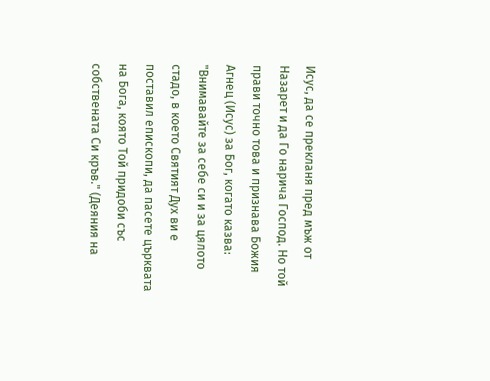Исус, да се прекланя пред мъж от Назарет и да Го нарича Господ. Но той прави точно това и признава Божия Агнец (Исус) за Бог, когато казва: "Внимавайте за себе си и за цялото стадо, в което Святият Дух ви е поставил епископи, да пасете църквата на Бога, която Той придоби със собствената Си кръв." (Деяния на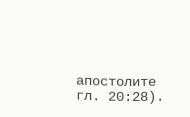апостолите гл. 20:28).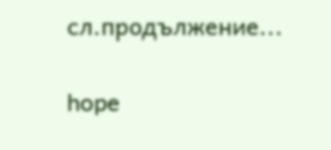сл.продължение...

hope